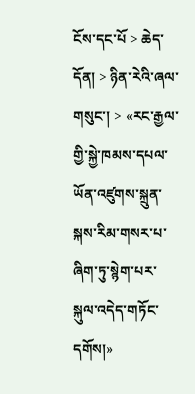ངོས་དང་པོ > ཆེད་དོན། > ཉིན་རེའི་ཞལ་གསུང་། > «རང་རྒྱལ་གྱི་སྐྱེ་ཁམས་དཔལ་ཡོན་འཛུགས་སྐྲུན་སྐས་རིམ་གསར་པ་ཞིག་ཏུ་སྙེག་པར་སྐུལ་འདེད་གཏོང་དགོས།»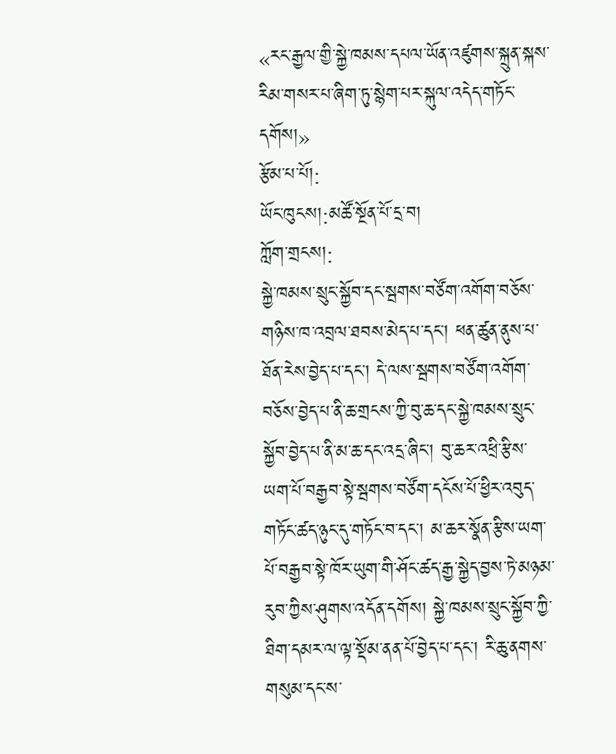«རང་རྒྱལ་གྱི་སྐྱེ་ཁམས་དཔལ་ཡོན་འཛུགས་སྐྲུན་སྐས་རིམ་གསར་པ་ཞིག་ཏུ་སྙེག་པར་སྐུལ་འདེད་གཏོང་དགོས།»
རྩོམ་པ་པོ།:
ཡོང་ཁུངས།:མཚོ་སྔོན་པོ་དྲ་བ།
ཀློག་གྲངས།:
སྐྱེ་ཁམས་སྲུང་སྐྱོབ་དང་སྦགས་བཙོག་འགོག་བཅོས་གཉིས་ཁ་འབྲལ་ཐབས་མེད་པ་དང་། ཕན་ཚུན་ནུས་པ་ཐོན་རེས་བྱེད་པ་དང་། དེ་ལས་སྦགས་བཙོག་འགོག་བཅོས་བྱེད་པ་ནི་ཆ་གྲངས་ཀྱི་བུ་ཆ་དང་སྐྱེ་ཁམས་སྲུང་སྐྱོབ་བྱེད་པ་ནི་མ་ཆ་དང་འདྲ་ཞིང་། བུ་ཆར་འཕྲི་རྩིས་ཡག་པོ་བརྒྱབ་སྟེ་སྦགས་བཙོག་དངོས་པོ་ཕྱིར་འབུད་གཏོང་ཚད་ཉུང་དུ་གཏོང་བ་དང་། མ་ཆར་སྣོན་རྩིས་ཡག་པོ་བརྒྱབ་སྟེ་ཁོར་ཡུག་གི་ཤོང་ཚད་རྒྱ་སྐྱེད་བྱས་ཏེ་མཉམ་རུབ་ཀྱིས་ཤུགས་འདོན་དགོས། སྐྱེ་ཁམས་སྲུང་སྐྱོབ་ཀྱི་ཐིག་དམར་ལ་ལྟ་སྡོམ་ནན་པོ་བྱེད་པ་དང་། རི་ཆུ་ནགས་གསུམ་དང་ས་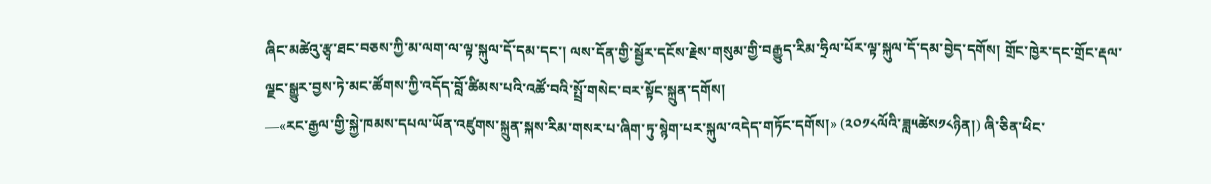ཞིང་མཚེའུ་རྩྭ་ཐང་བཅས་ཀྱི་མ་ལག་ལ་ལྟ་སྐུལ་དོ་དམ་དང་། ལས་དོན་གྱི་སྦྱོར་དངོས་རྗེས་གསུམ་གྱི་བརྒྱུད་རིམ་ཧྲིལ་པོར་ལྟ་སྐུལ་དོ་དམ་བྱེད་དགོས། གྲོང་ཁྱེར་དང་གྲོང་རྡལ་ལྗང་སྒྱུར་བྱས་ཏེ་མང་ཚོགས་ཀྱི་འདོད་བློ་ཚིམས་པའི་འཚོ་བའི་སྤྲོ་གསེང་བར་སྟོང་སྐྲུན་དགོས།
—«རང་རྒྱལ་གྱི་སྐྱེ་ཁམས་དཔལ་ཡོན་འཛུགས་སྐྲུན་སྐས་རིམ་གསར་པ་ཞིག་ཏུ་སྙེག་པར་སྐུལ་འདེད་གཏོང་དགོས།» (༢༠༡༨ལོའི་ཟླ༥ཚེས༡༨ཉིན།) ཞི་ཅིན་ཕིང་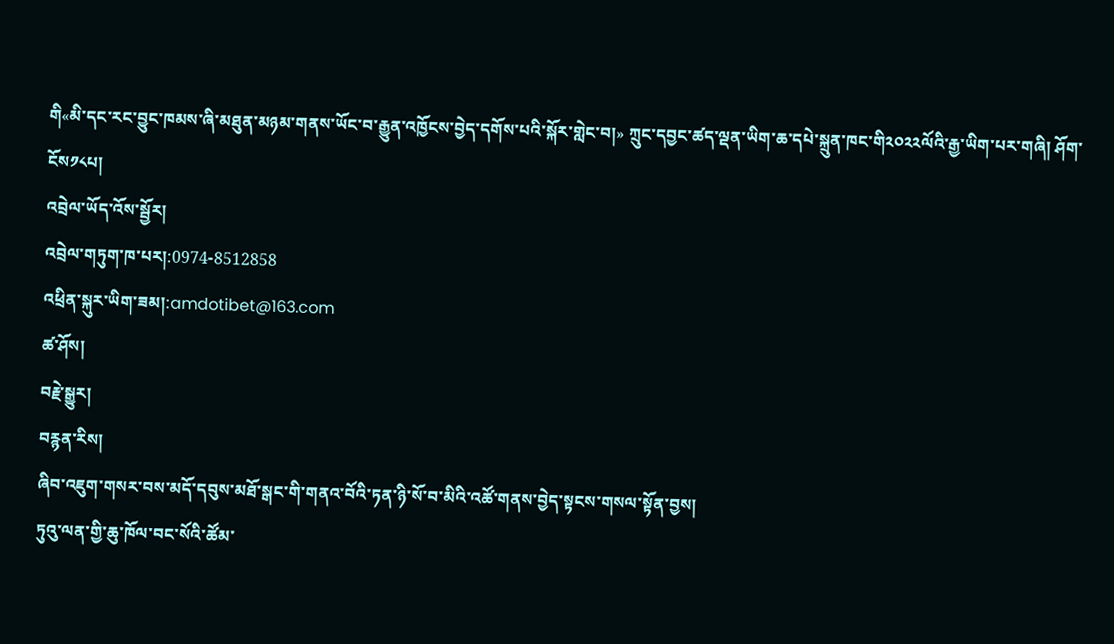གི«མི་དང་རང་བྱུང་ཁམས་ཞི་མཐུན་མཉམ་གནས་ཡོང་བ་རྒྱུན་འཁྱོངས་བྱེད་དགོས་པའི་སྐོར་གླེང་བ།» ཀྲུང་དབྱང་ཚད་ལྡན་ཡིག་ཆ་དཔེ་སྐྲུན་ཁང་གི༢༠༢༢ལོའི་རྒྱ་ཡིག་པར་གཞི། ཤོག་ངོས༡༨པ།
འབྲེལ་ཡོད་འོས་སྦྱོར།
འབྲེལ་གཏུག་ཁ་པར།:0974-8512858
འཕྲིན་སྐུར་ཡིག་ཟམ།:amdotibet@163.com
ཚ་ཤོས།
བརྗེ་སྒྱུར།
བརྙན་རིས།
ཞིབ་འཇུག་གསར་བས་མདོ་དབུས་མཐོ་སྒང་གི་གནའ་བོའི་ཏན་ཉི་སོ་བ་མིའི་འཚོ་གནས་བྱེད་སྟངས་གསལ་སྟོན་བྱས།
ཏུའུ་ལན་གྱི་ཆུ་ཁོལ་བང་སོའི་ཚོམ་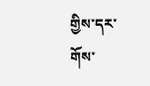གྱིས་དར་གོས་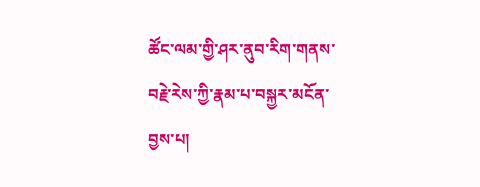ཚོང་ལམ་གྱི་ཤར་ནུབ་རིག་གནས་བརྗེ་རེས་ཀྱི་རྣམ་པ་བསྐྱར་མངོན་བྱས་པ།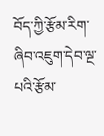བོད་ཀྱི་རྩོམ་རིག་ཞིབ་འཇུག་དེབ་ལྔ་པའི་རྩོམ་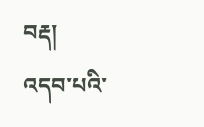བརྡ།
འདབ་པའི་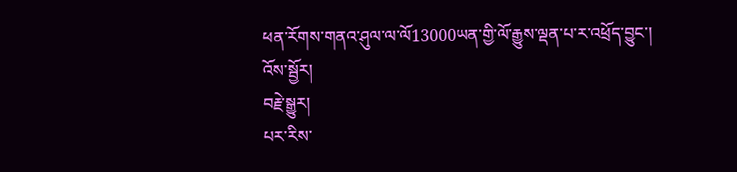ཕན་རོགས་གནའ་ཤུལ་ལ་ལོ13000ཡན་གྱི་ལོ་རྒྱུས་ལྡན་པ་ར་འཕྲོད་བྱུང་།
འོས་སྦྱོར།
བརྗེ་སྒྱུར།
པར་རིས་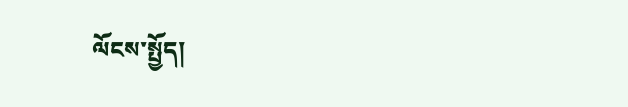ལོངས་སྤྱོད།